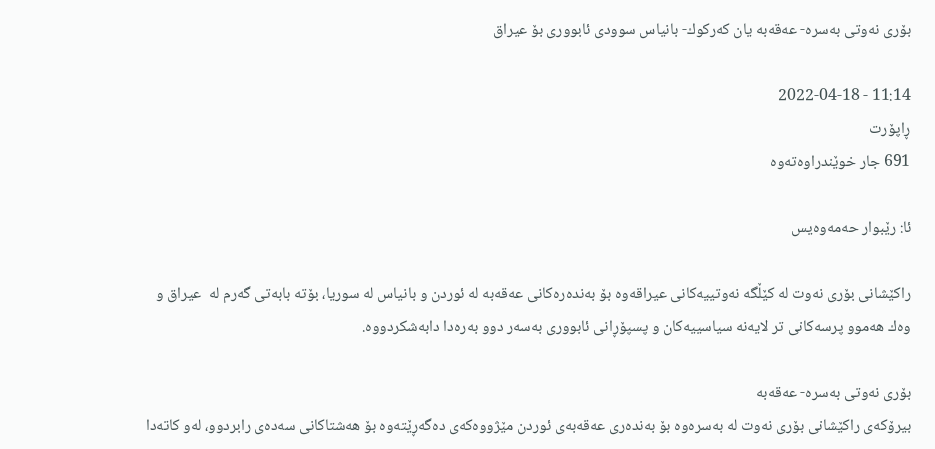بۆری‌ نه‌وتی‌ به‌سره‌- عه‌قه‌به‌ یان كه‌ركوك- بانیاس سوودی ئابووری‌ بۆ عیراق

11:14 - 2022-04-18
ڕاپۆرت
691 جار خوێندراوەتەوە

ئا: رێبوار حه‌مه‌وه‌یس

راكێشانی‌ بۆری‌ نه‌وت له‌ كێڵگه‌ نه‌وتییه‌كانی‌ عیراقه‌وه‌ بۆ به‌نده‌ره‌كانی‌ عه‌قه‌به‌ له‌ ئوردن و بانیاس له‌ سوریا، بۆته‌ بابه‌تی‌ گه‌رم له‌  عیراق و وه‌ك هه‌موو پرسه‌كانی‌ تر لایه‌نه‌ سیاسییه‌كان و پسپۆڕانی‌ ئابووری‌ به‌سه‌ر دوو به‌ره‌دا دابه‌شكردووه‌.

بۆری‌ نه‌وتی‌ به‌سره‌- عه‌قه‌به‌
بیرۆكه‌ی‌ راكێشانی‌ بۆری‌ نه‌وت له‌ به‌سره‌وه‌ بۆ به‌نده‌ری‌ عه‌قه‌به‌ی‌ ئوردن مێژووه‌كه‌ی‌ ده‌گه‌ڕێته‌وه‌ بۆ هه‌شتاكانی‌ سه‌ده‌ی‌ رابردوو، له‌و كاته‌دا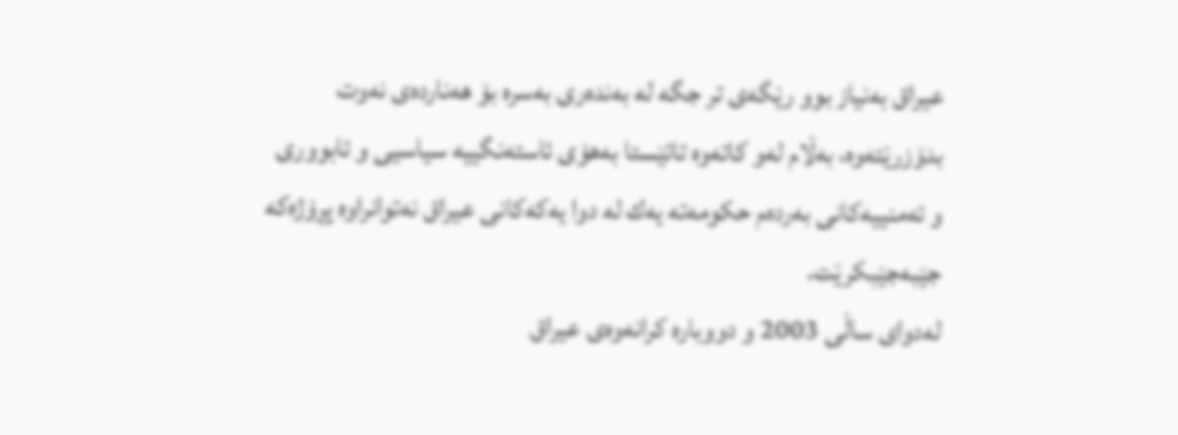عیراق به‌نیاز بوو رێگه‌ی‌ تر جگه‌ له‌ به‌نده‌ری‌ به‌سره‌ بۆ هه‌نارده‌ی‌ نه‌وت بدۆزرێته‌وه‌، به‌ڵام له‌و كاته‌وه‌ تائێستا به‌هۆی‌ ئاسته‌نگییه‌ سیاسیی‌ و ئابووری‌ و ئه‌منییه‌كانی‌ به‌رده‌م حكومه‌ته‌ یه‌ك له‌ دوا یه‌كه‌كانی‌ عیراق نه‌توانراوه‌ پڕۆژه‌كه‌ جێبه‌جێبكرێت.
له‌دوای‌ ساڵی‌ 2003 و دووباره‌ كرانه‌وه‌ی‌ عیراق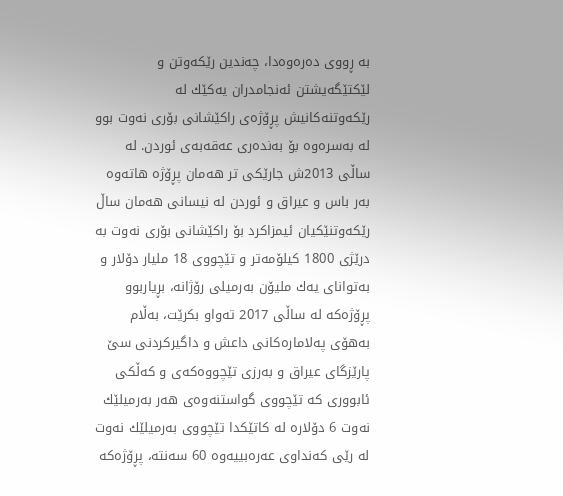به‌ ڕووی‌ ده‌ره‌وه‌دا، چه‌ندین رێكه‌وتن و لێكتێگه‌یشتن ئه‌نجامدران یه‌كێك له‌ رێكه‌وتنه‌كانیش پڕۆژه‌ی‌ راكێشانی‌ بۆری‌ نه‌وت بوو له‌ به‌سره‌وه‌ بۆ به‌نده‌ری‌ عه‌قه‌به‌ی‌ ئوردن. له‌ ساڵی‌ 2013ش جارێكی‌ تر هه‌مان پڕۆژه‌ هاته‌وه‌ به‌ر باس و عیراق و ئوردن له‌ نیسانی‌ هه‌مان ساڵ رێكه‌وتنێكیان ئیمزاكرد بۆ راكێشانی‌ بۆری‌ نه‌وت به‌ درێژی‌ 1800 كیلۆمه‌تر و تێچووی‌ 18 ملیار دۆلار و به‌توانای‌ یه‌ك ملیۆن به‌رمیلی‌ رۆژانه‌، بڕیاربوو پڕۆژه‌كه‌ له‌ ساڵی‌ 2017 ته‌واو بكرێت، به‌ڵام به‌هۆی‌ په‌لاماره‌كانی‌ داعش و داگیركردنی‌ سێ‌ پارێزگای‌ عیراق و به‌رزی‌ تێچووه‌كه‌ی‌ و كه‌ڵكی‌ ئابووری‌ كه‌ تێچووی‌ گواستنه‌وه‌ی‌ هه‌ر به‌رمیلێك نه‌وت 6 دۆلاره‌ له‌ كاتێكدا تێچووی‌ به‌رمیلێك نه‌وت له‌ رێی‌ كه‌نداوی‌ عه‌ره‌بییه‌وه‌ 60 سه‌نته‌، پڕۆژه‌كه‌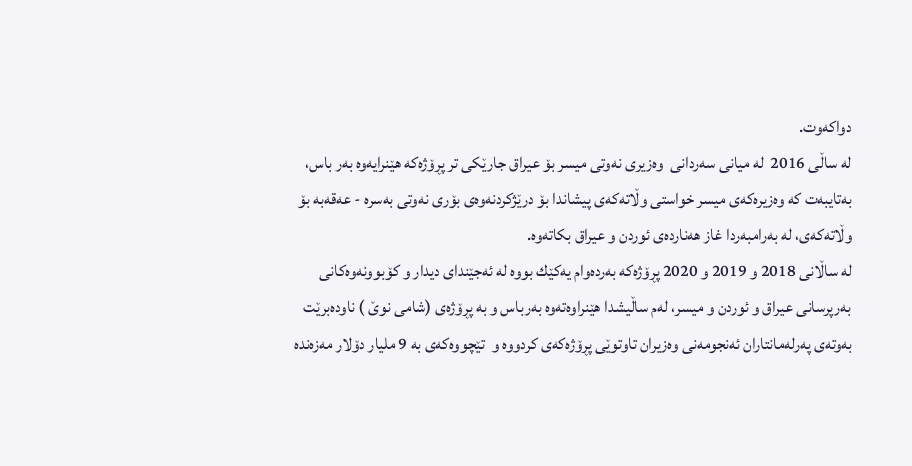دواكه‌وت.
له‌ ساڵی‌ 2016  له‌ میانی‌ سه‌ردانی‌  وه‌زیری‌ نه‌وتی‌ میسر بۆ عیراق جارێكی‌ تر پڕۆژه‌كه‌ هێنرایه‌وه‌ به‌ر باس، به‌تایبه‌ت كه‌ وه‌زیره‌كه‌ی‌ میسر خواستی‌ وڵاته‌كه‌ی‌ پیشاندا بۆ درێژكردنه‌وه‌ی‌ بۆری‌ نه‌وتی‌ به‌سره‌ - عه‌قه‌به‌ بۆ وڵاته‌كه‌ی‌، له‌ به‌رامبه‌ردا غاز هه‌نارده‌ی‌ ئوردن و عیراق بكاته‌وه‌.
له‌ ساڵانی‌ 2018 و 2019 و 2020 پڕۆژه‌كه‌ به‌رده‌وام یه‌كێك بووه‌ له‌ ئه‌جێندای‌ دیدار و كۆبوونه‌وه‌كانی‌ به‌رپرسانی‌ عیراق و ئوردن و میسر، له‌م ساڵیشدا هێنراوه‌ته‌وه‌ به‌رباس و به‌ پڕۆژه‌ی‌ (شامی‌ نوێ‌ ) ناوده‌برێت به‌وته‌ی‌ په‌رله‌مانتاران ئه‌نجومه‌نی‌ وه‌زیران تاوتوێی‌ پڕۆژه‌كه‌ی‌ كردووه‌ و  تێچووه‌كه‌ی‌ به‌ 9 ملیار دۆلار مه‌زه‌نده‌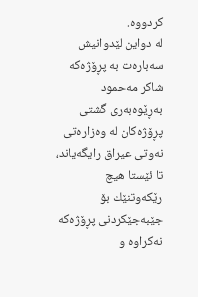كردووه‌.
له‌ دواین لێدوانیش سه‌باره‌ت به‌ پڕۆژه‌كه‌ شاكر مه‌حمود به‌ڕێوه‌به‌ری‌ گشتی‌ پڕۆژه‌كان له‌ وه‌زاره‌تی‌ نه‌وتی‌ عیراق رایگه‌یاند، تا ئێستا هیچ رێكه‌وتنێك بۆ جێبه‌جێكردنی‌ پڕۆژه‌كه‌ نه‌كراوه‌ و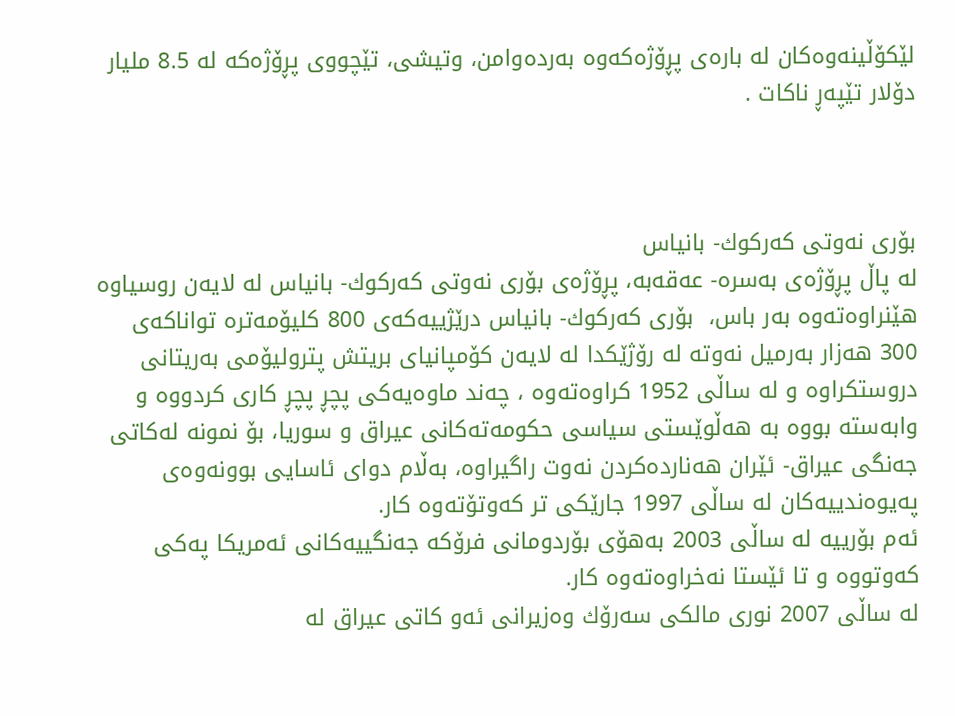لێكۆڵینه‌وه‌كان له‌ باره‌ی‌ پڕۆژه‌كه‌وه‌ به‌رده‌وامن، وتیشی‌، تێچووی‌ پڕۆژه‌كه‌ له‌ 8.5 ملیار دۆلار تێپه‌ڕ ناكات .



بۆری‌ نه‌وتی‌ كه‌ركوك- بانیاس
له‌ پاڵ پڕۆژه‌ی‌ به‌سره‌- عه‌قه‌به‌، پڕۆژه‌ی‌ بۆری‌ نه‌وتی‌ كه‌ركوك- بانیاس له‌ لایه‌ن روسیاوه‌ هێنراوه‌ته‌وه‌ به‌ر باس،  بۆری‌ كه‌ركوك- بانیاس درێژییه‌كه‌ی‌ 800 كلیۆمه‌تره‌ تواناكه‌ی‌ 300 هه‌زار به‌رمیل نه‌وته‌ له‌ رۆژێكدا له‌ لایه‌ن كۆمپانیای‌ بریتش پترولیۆمی‌ به‌ریتانی‌ دروستكراوه‌ و له‌ ساڵی‌ 1952 كراوه‌ته‌وه‌ ، چه‌ند ماوه‌یه‌كی‌ پچڕ پچڕ كاری‌ كردووه‌ و وابه‌سته‌ بووه‌ به‌ هه‌ڵوێستی‌ سیاسی‌ حكومه‌ته‌كانی‌ عیراق و سوریا، بۆ نمونه‌ له‌كاتی‌ جه‌نگی‌ عیراق- ئێران هه‌نارده‌كردن نه‌وت راگیراوه‌، به‌ڵام دوای‌ ئاسایی‌ بوونه‌وه‌ی‌ په‌یوه‌ندییه‌كان له‌ ساڵی‌ 1997 جارێكی‌ تر كه‌وتۆته‌وه‌ كار.
ئه‌م بۆرییه‌ له‌ ساڵی‌ 2003 به‌هۆی‌ بۆردومانی‌ فرۆكه‌ جه‌نگییه‌كانی‌ ئه‌مریكا په‌كی كه‌وتووه‌ و تا ئێستا نه‌خراوه‌ته‌وه‌ كار.
له‌ ساڵی‌ 2007 نوری‌ مالكی‌ سه‌رۆك وه‌زیرانی‌ ئه‌و كاتی‌ عیراق له‌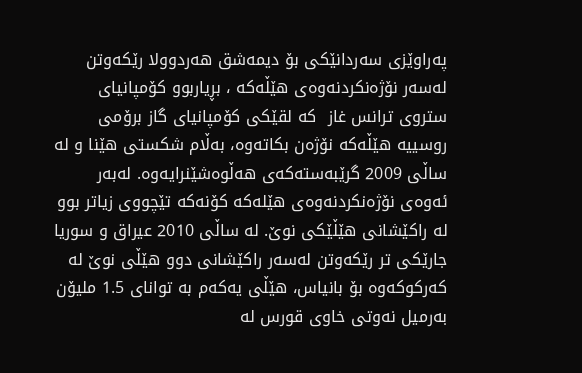په‌راوێزی‌ سه‌ردانێكی‌ بۆ دیمه‌شق هه‌ردوولا رێكه‌وتن له‌سه‌ر نۆژه‌نكردنه‌وه‌ی‌ هێڵه‌كه‌ ، بڕیاربوو كۆمپانیای‌ ستروی‌ ترانس غاز  كه‌ لقێكی‌ كۆمپانیای‌ گاز برۆمی‌ روسییه‌ هێڵه‌كه‌ نۆژه‌ن بكاته‌وه‌، به‌ڵام شكستی‌ هێنا و له‌ ساڵی‌ 2009 گرێبه‌سته‌كه‌ی‌ هه‌ڵوه‌شێنرایه‌وه‌. له‌به‌ر ئه‌وه‌ی‌ نۆژه‌نكردنه‌وه‌ی‌ هێله‌كه‌ كۆنه‌كه‌ تێچووی‌ زیاتر بوو له‌ راكێشانی‌ هێڵێكی‌ نوێ‌. له‌ ساڵی‌ 2010 عیراق و سوریا جارێكی‌ تر رێكه‌وتن له‌سه‌ر راكێشانی‌ دوو هێڵی‌ نوێ‌ له‌ كه‌ركوكه‌وه‌ بۆ بانیاس، هێڵی‌ یه‌كه‌م به‌ توانای‌ 1.5 ملیۆن به‌رمیل نه‌وتی‌ خاوی‌ قورس له‌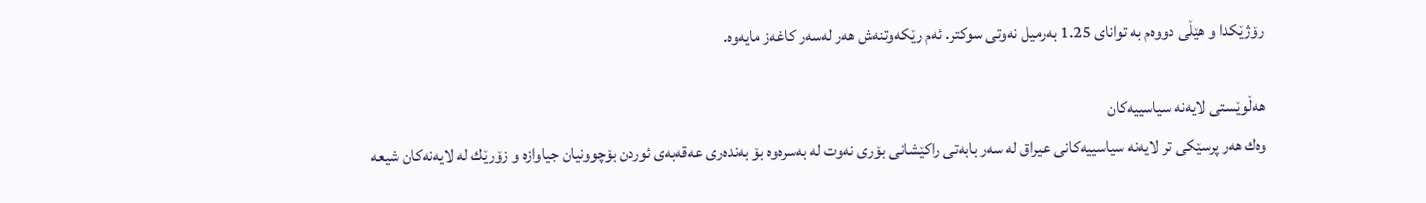رۆژێكدا و هێڵی‌ دووه‌م به‌ توانای‌ 1.25 به‌رمیل نه‌وتی‌ سوكتر. ئه‌م رێكه‌وتنه‌ش هه‌ر له‌سه‌ر كاغه‌ز مایه‌وه‌.

هه‌ڵوێستی‌ لایه‌نه‌ سیاسییه‌كان
وه‌ك هه‌ر پرسێكی‌ تر لایه‌نه‌ سیاسییه‌كانی‌ عیراق له‌ سه‌ر بابه‌تی‌ راكێشانی‌ بۆری‌ نه‌وت له‌ به‌سره‌وه‌ بۆ به‌نده‌ری‌ عه‌قه‌به‌ی‌ ئوردن بۆچوونیان جیاوازه‌ و زۆرێك له‌ لایه‌نه‌كان شیعه‌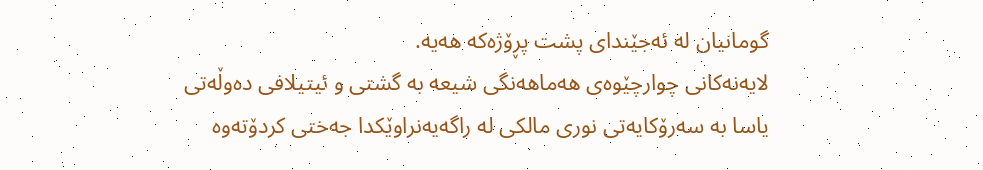گومانیان له‌ ئه‌جێندای‌ پشت پڕۆژه‌كه‌ هه‌یه‌.
لایه‌نه‌كانی‌ چوارچێوه‌ی‌ هه‌ماهه‌نگی‌ شیعه‌ به‌ گشتی‌ و ئیتیلافی‌ ده‌وڵه‌تی‌ یاسا به‌ سه‌رۆكایه‌تی‌ نوری‌ مالكی‌ له‌ راگه‌یه‌نراوێكدا جه‌ختی‌ كردۆته‌وه‌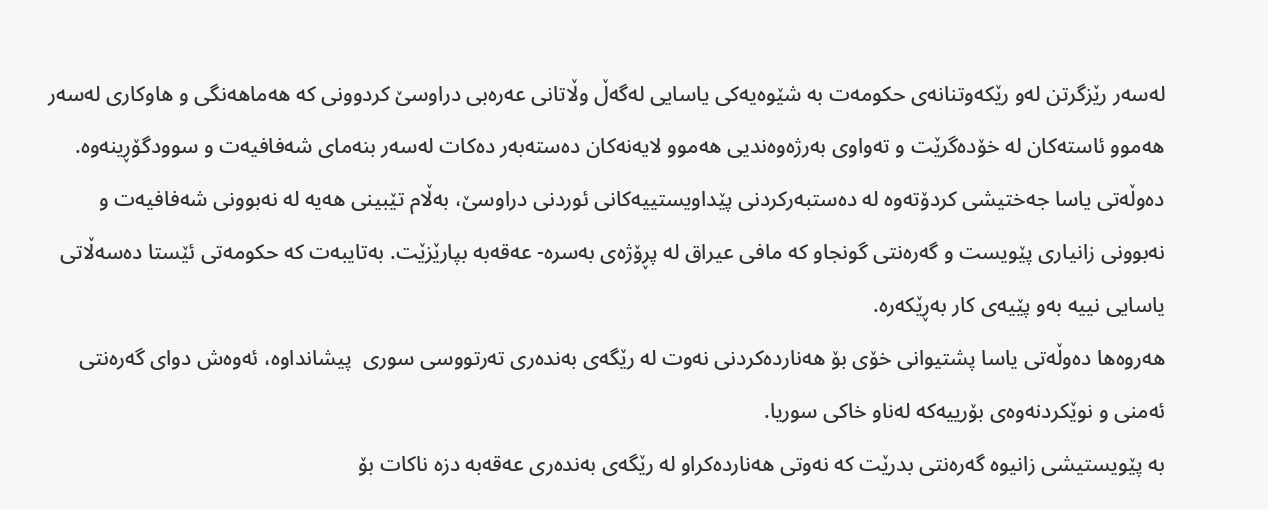له‌سه‌ر رێزگرتن له‌و رێكه‌وتنانه‌ی‌ حكومه‌ت به‌ شێوه‌یه‌كی‌ یاسایی‌ له‌گه‌ڵ وڵاتانی‌ عه‌ره‌بی‌ دراوسێ‌ كردوونی‌ كه‌ هه‌ماهه‌نگی‌ و هاوكاری‌ له‌سه‌ر هه‌موو ئاسته‌كان له‌ خۆده‌گرێت و ته‌واوی‌ به‌رژه‌وه‌ندیی هه‌موو لایه‌نه‌كان ده‌سته‌به‌ر ده‌كات له‌سه‌ر بنه‌مای‌ شه‌فافیه‌ت و سوودگۆڕینه‌وه‌.
ده‌وڵه‌تی‌ یاسا جه‌ختیشی‌ كردۆته‌وه‌ له‌ ده‌ستبه‌ركردنی‌ پێداویستییه‌كانی‌ ئوردنی‌ دراوسێ‌، به‌ڵام تێبینی‌ هه‌یه‌ له‌ نه‌بوونی‌ شه‌فافیه‌ت و نه‌بوونی‌ زانیاری‌ پێویست و گه‌ره‌نتی‌ گونجاو كه‌ مافی‌ عیراق له‌ پڕۆژه‌ی‌ به‌سره‌- عه‌قه‌به‌ بپارێزێت. به‌تایبه‌ت كه‌ حكومه‌تی‌ ئێستا ده‌سه‌ڵاتی‌ یاسایی‌ نییه‌ به‌و پێیه‌ی‌ كار به‌ڕێكه‌ره‌.
هه‌روه‌ها ده‌وڵه‌تی‌ یاسا پشتیوانی‌ خۆی‌ بۆ هه‌نارده‌كردنی‌ نه‌وت له‌ رێگه‌ی‌ به‌نده‌ری‌ ته‌رتووسی‌ سوری  پیشانداوه‌، ئه‌وه‌ش دوای‌ گه‌ره‌نتی‌ ئه‌منی‌ و نوێكردنه‌وه‌ی‌ بۆرییه‌كه‌ له‌ناو خاكی‌ سوریا.
به‌ پێویستیشی‌ زانیوه‌ گه‌ره‌نتی‌ بدرێت كه‌ نه‌وتی‌ هه‌نارده‌كراو له‌ رێگه‌ی‌ به‌نده‌ری‌ عه‌قه‌به‌ دزه‌ ناكات بۆ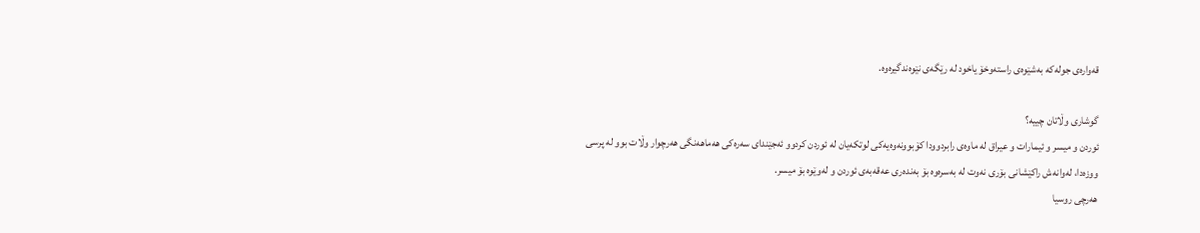قه‌واره‌ی‌ جوله‌كه‌ به‌شێوه‌ی‌ راسته‌وخۆ یاخود له‌ رێگه‌ی‌ نێوه‌ندگیره‌وه‌.

گوشاری‌ وڵاتان چییه‌؟
ئوردن و میسر و ئیمارات و عیراق له‌ ماوه‌ی‌ رابردوودا كۆبوونه‌وه‌یه‌كی‌ لوتكه‌یان له‌ ئوردن كردوو ئه‌جێندای‌ سه‌ره‌كی‌ هه‌ماهه‌نگی‌ هه‌رچوار وڵات بوو له‌ پرسی‌ ووزه‌دا، له‌وانه‌ش راكێشانی‌ بۆری‌ نه‌وت له‌ به‌سره‌وه‌ بۆ به‌نده‌ری‌ عه‌قه‌به‌ی‌ ئوردن و له‌وێوه‌ بۆ میسر.
هه‌رچی‌ روسیا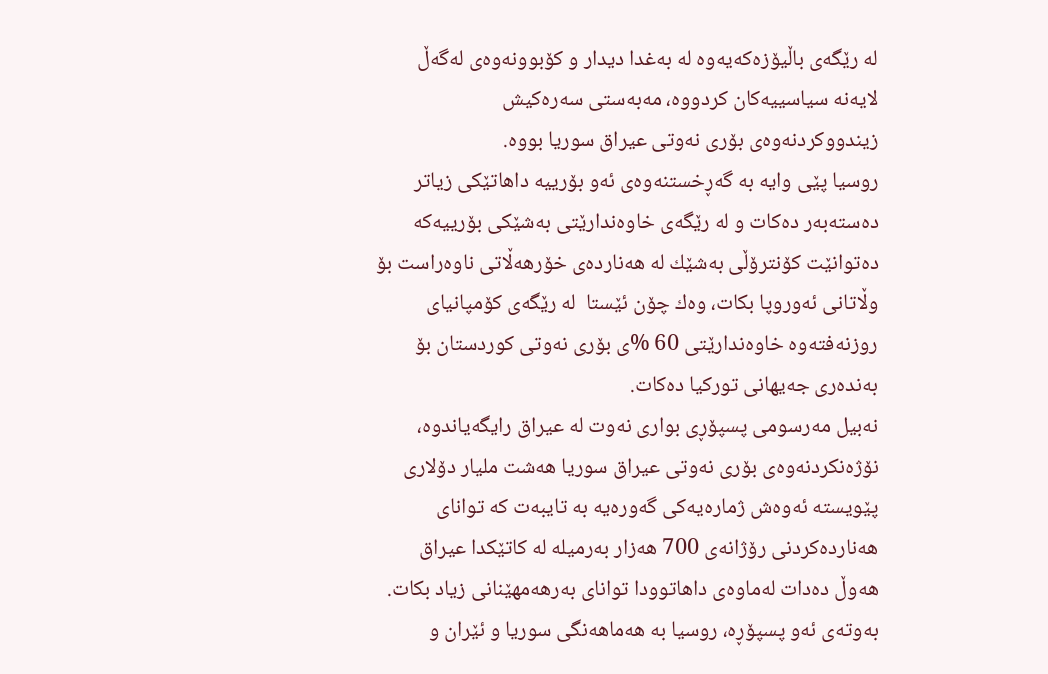له‌ رێگه‌ی‌ باڵیۆزه‌كه‌یه‌وه‌ له‌ به‌غدا دیدار و كۆبوونه‌وه‌ی‌ له‌گه‌ڵ لایه‌نه‌ سیاسییه‌كان كردووه‌، مه‌به‌ستی‌ سه‌ره‌كیش زیندووكردنه‌وه‌ی‌ بۆری‌ نه‌وتی‌ عیراق سوریا بووه‌.
روسیا پێی‌ وایه‌ به‌ گه‌ڕخستنه‌وه‌ی‌ ئه‌و بۆرییه‌ داهاتێكی‌ زیاتر ده‌سته‌به‌ر ده‌كات و له‌ رێگه‌ی‌ خاوه‌ندارێتی‌ به‌شێكی‌ بۆرییه‌كه‌ ده‌توانێت كۆنترۆڵی‌ به‌شێك له‌ هه‌نارده‌ی‌ خۆرهه‌ڵاتی‌ ناوه‌راست بۆ وڵاتانی‌ ئه‌وروپا بكات، وه‌ك چۆن ئێستا  له‌ رێگه‌ی‌ كۆمپانیای‌ روزنه‌فته‌وه‌ خاوه‌ندارێتی‌ 60 %ی‌ بۆری‌ نه‌وتی‌ كوردستان بۆ به‌نده‌ری‌ جه‌یهانی‌ توركیا ده‌كات.
نه‌بیل مه‌رسومی‌ پسپۆڕی‌ بواری‌ نه‌وت له‌ عیراق رایگه‌یاندوه‌، نۆژه‌نكردنه‌وه‌ی‌ بۆری‌ نه‌وتی‌ عیراق سوریا هەشت ملیار دۆلاری‌ پێویسته‌ ئه‌وه‌ش ژماره‌یه‌كی‌ گه‌وره‌یه‌ به‌ تایبه‌ت كه‌ توانای‌ هه‌نارده‌كردنی‌ رۆژانه‌ی‌ 700 هه‌زار به‌رمیله‌ له‌ كاتێكدا عیراق هه‌وڵ ده‌دات له‌ماوه‌ی‌ داهاتوودا توانای‌ به‌رهه‌مهێنانی‌ زیاد بكات.
به‌وته‌ی‌ ئه‌و پسپۆڕه‌، روسیا به‌ هه‌ماهه‌نگی‌ سوریا و ئێران و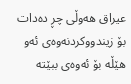عیراق هه‌وڵی‌ چڕ ده‌دات بۆ زیندووكردنه‌وه‌ی‌ ئه‌و هێڵه‌ بۆ ئه‌وه‌ی‌ ببێته‌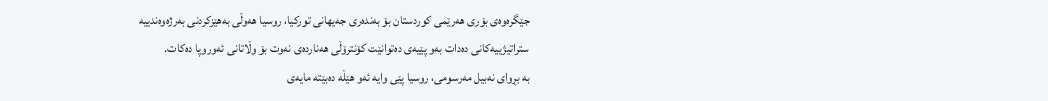جێگره‌وه‌ی‌ بۆری‌ هه‌رێمی‌ كوردستان بۆ به‌نده‌ری‌ جه‌یهانی‌ توركیا، روسیا هه‌وڵی‌ به‌هێزكردنی‌ به‌رژه‌وه‌ندییه‌ ستراتیژییه‌كانی‌ ده‌دات به‌و پێیه‌ی‌ ده‌توانێت كۆنترۆڵی‌ هه‌نارده‌ی‌ نه‌وت بۆ وڵاتانی‌ ئه‌وروپا ده‌كات.
به‌ بڕوای‌ نه‌بیل مه‌رسومی‌، روسیا پێی‌ وایه‌ ئه‌و هێڵه‌ ده‌بێته‌ مایه‌ی‌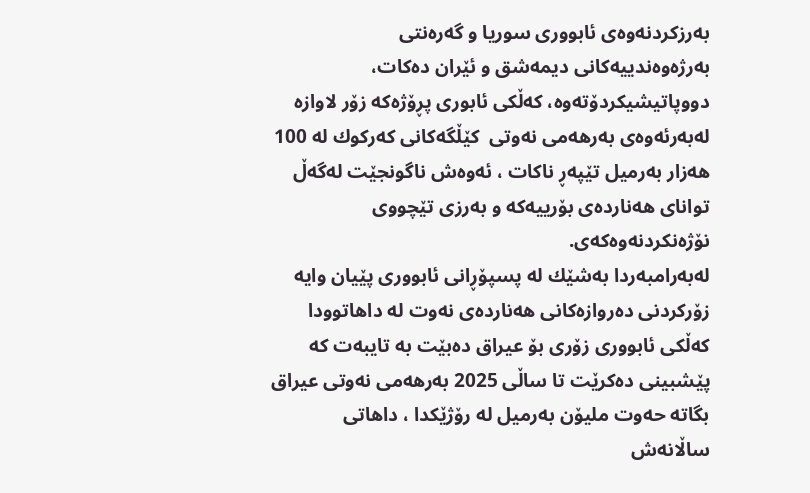به‌رزكردنه‌وه‌ی‌ ئابووری‌ سوریا و گه‌ره‌نتی‌ به‌رژه‌وه‌ندییه‌كانی‌ دیمه‌شق و ئێران ده‌كات، دووپاتیشیكردۆته‌وه‌، كه‌ڵكی‌ ئابوری‌ پڕۆژه‌كه‌ زۆر لاوازه‌ له‌به‌رئه‌وه‌ی‌ به‌رهه‌می‌ نه‌وتی‌  كێڵگه‌كانی‌ كه‌ركوك له‌ 100 هه‌زار به‌رمیل تێپه‌ڕ ناكات ، ئه‌وه‌ش ناگونجێت له‌گه‌ڵ توانای‌ هه‌نارده‌ی‌ بۆرییه‌كه‌ و به‌رزی‌ تێچووی‌ نۆژه‌نكردنه‌وه‌كه‌ی‌.
له‌به‌رامبه‌ردا به‌شێك له‌ پسپۆڕانی‌ ئابووری‌ پێیان وایه‌ زۆركردنی‌ ده‌روازه‌كانی‌ هه‌نارده‌ی‌ نه‌وت له‌ داهاتوودا كه‌ڵكی‌ ئابووری‌ زۆری‌ بۆ عیراق ده‌بێت به‌ تایبه‌ت كه‌ پێشبینی‌ ده‌كرێت تا ساڵی‌ 2025 به‌رهه‌می‌ نه‌وتی‌ عیراق بگاته‌ حه‌وت ملیۆن به‌رمیل له‌ رۆژێكدا ، داهاتی‌ ساڵانه‌ش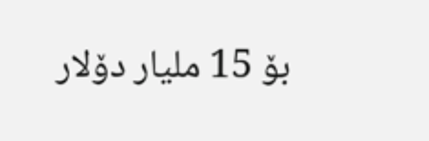بۆ 15 ملیار دۆلار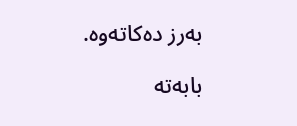به‌رز ده‌كاته‌وه‌.

بابەتە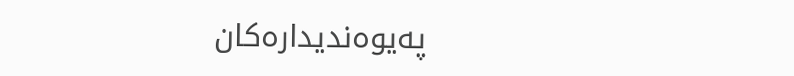پەیوەندیدارەکان